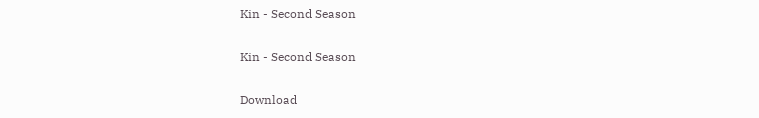Kin - Second Season

Kin - Second Season

Download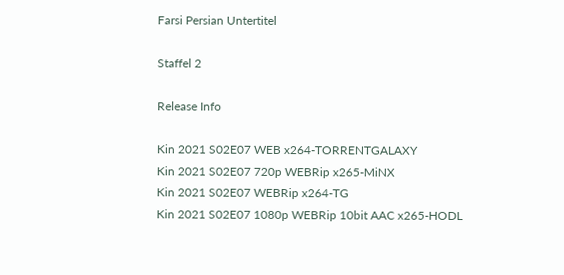Farsi Persian Untertitel

Staffel 2

Release Info

Kin 2021 S02E07 WEB x264-TORRENTGALAXY
Kin 2021 S02E07 720p WEBRip x265-MiNX
Kin 2021 S02E07 WEBRip x264-TG
Kin 2021 S02E07 1080p WEBRip 10bit AAC x265-HODL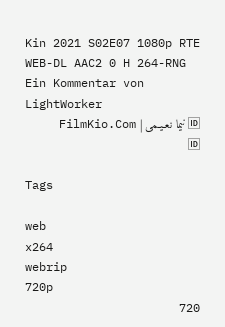Kin 2021 S02E07 1080p RTE WEB-DL AAC2 0 H 264-RNG
Ein Kommentar von LightWorker
🆔 نیما نعـیـمی | FilmKio.Com 🆔

Tags

web
x264
webrip
720p
720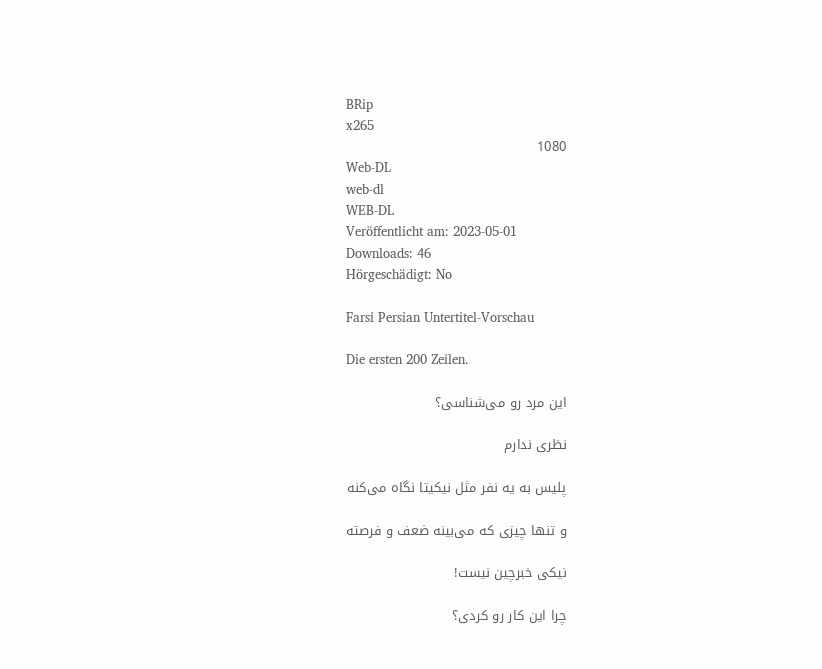BRip
x265
1080
Web-DL
web-dl
WEB-DL
Veröffentlicht am: 2023-05-01
Downloads: 46
Hörgeschädigt: No

Farsi Persian Untertitel-Vorschau

Die ersten 200 Zeilen.

این مرد رو می‌شناسی؟

نظری ندارم

پلیس به یه نفر مثل نیکیتا نگاه می‌کنه

و تنها چیزی که می‌بینه ضعف و فرصته

نیکی خبرچین نیست!

چرا این کار رو کردی؟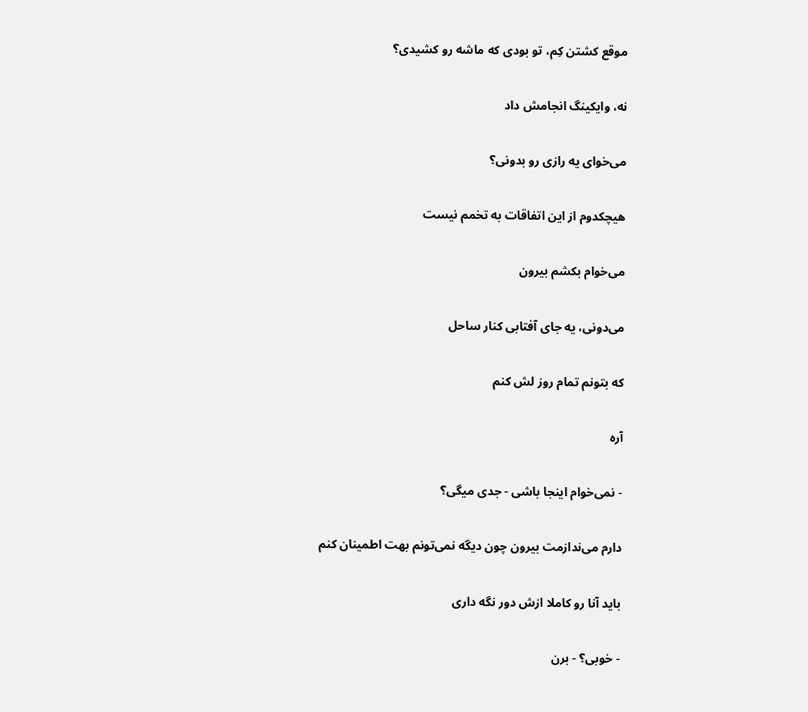موقع کشتن کِم، تو بودی که ماشه رو کشیدی؟

نه، وایکینگ انجامش داد

می‌خوای یه رازی رو بدونی؟

هیچکدوم از این اتفاقات به تخمم نیست

می‌خوام بکشم بیرون

می‌دونی، یه جای آفتابی کنار ساحل

که بتونم تمام روز لش کنم

آره

- نمی‌خوام اینجا باشی - جدی میگی؟

دارم می‌ندازمت بیرون چون دیگه نمی‌تونم بهت اطمینان کنم

باید آنا رو کاملا ازش دور نگه داری

- خوبی؟ - برن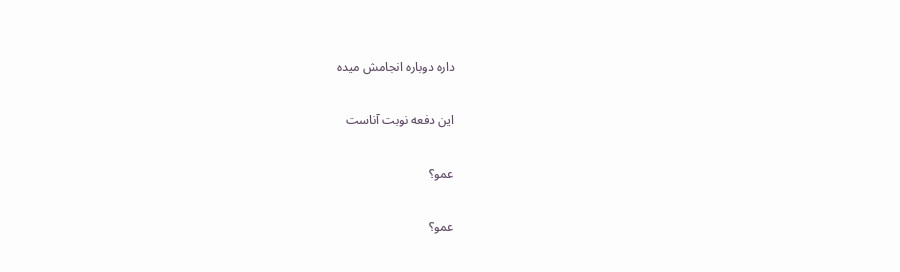داره دوباره انجامش میده

این دفعه نوبت آناست

عمو؟

عمو؟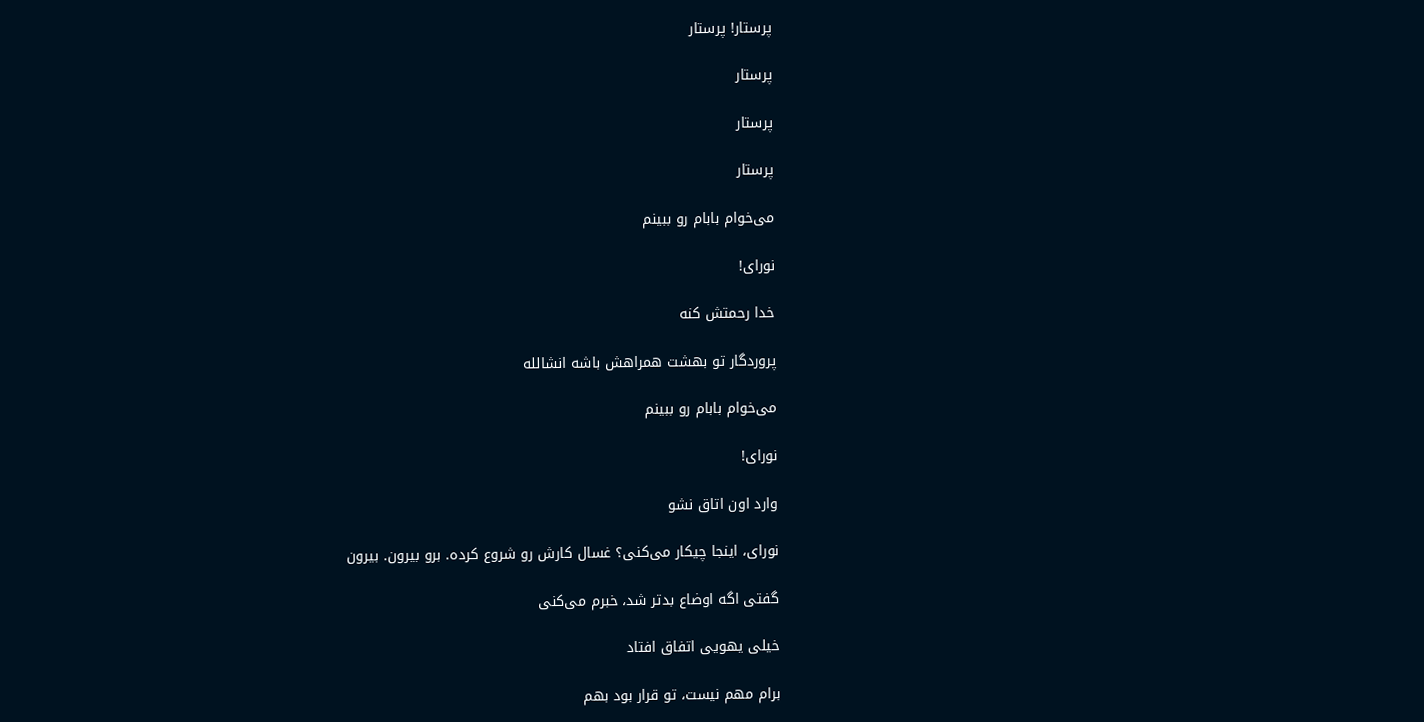پرستار! پرستار

پرستار

پرستار

پرستار

می‌خوام بابام رو ببینم

نورای!

خدا رحمتش کنه

پروردگار تو بهشت همراهش باشه انشالله

می‌خوام بابام رو ببینم

نورای!

وارد اون اتاق نشو

نورای، اینجا چیکار می‌کنی؟ غسال کارش رو شروع کرده. برو بیرون. بیرون

گفتی اگه اوضاع بدتر شد، خبرم می‌کنی

خیلی یهویی اتفاق افتاد

برام مهم نیست، تو قرار بود بهم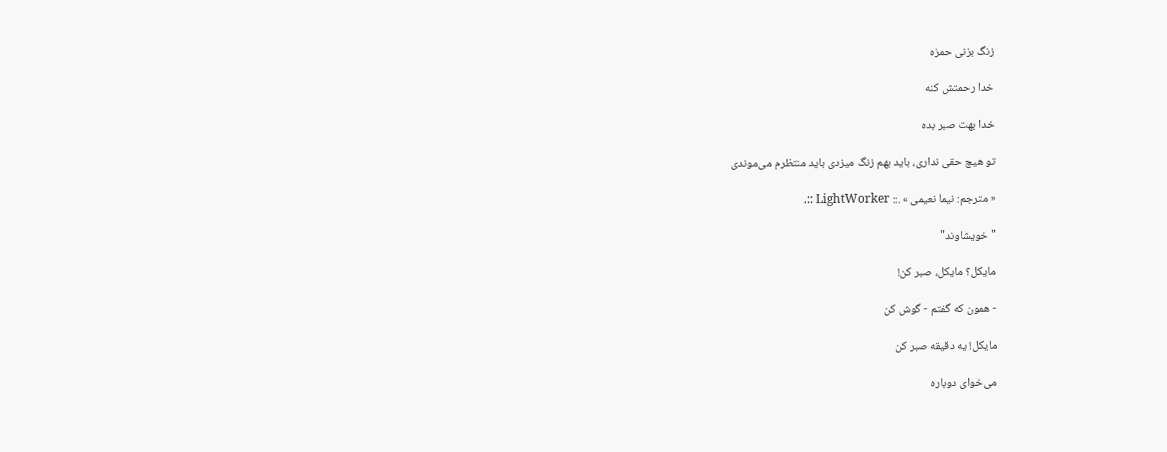زنگ بزنی حمزه

خدا رحمتش کنه

خدا بهت صبر بده

تو هیچ حقی نداری، باید بهم زنگ میزدی باید منتظرم می‌موندی

« مترجم: نیما نعیمی » .:: LightWorker ::.

"خویشاوند"

مایکل؟ مایکل، صبر کن!

- همون که گفتم - گوش کن

مایکل! یه دقیقه صبر کن

می‌خوای دوباره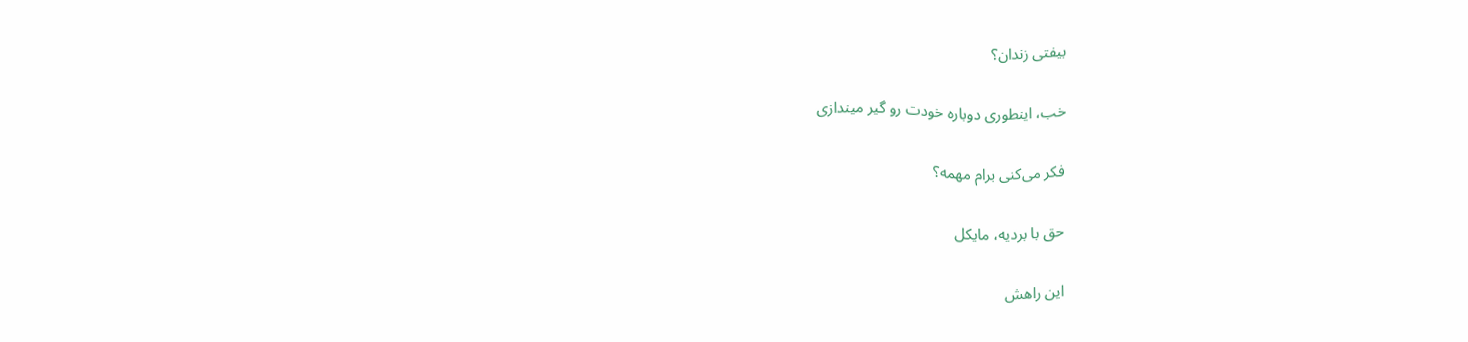بیفتی زندان؟

خب، اینطوری دوباره خودت رو گیر میندازی

فکر می‌کنی برام مهمه؟

حق با بردیه، مایکل

این راهش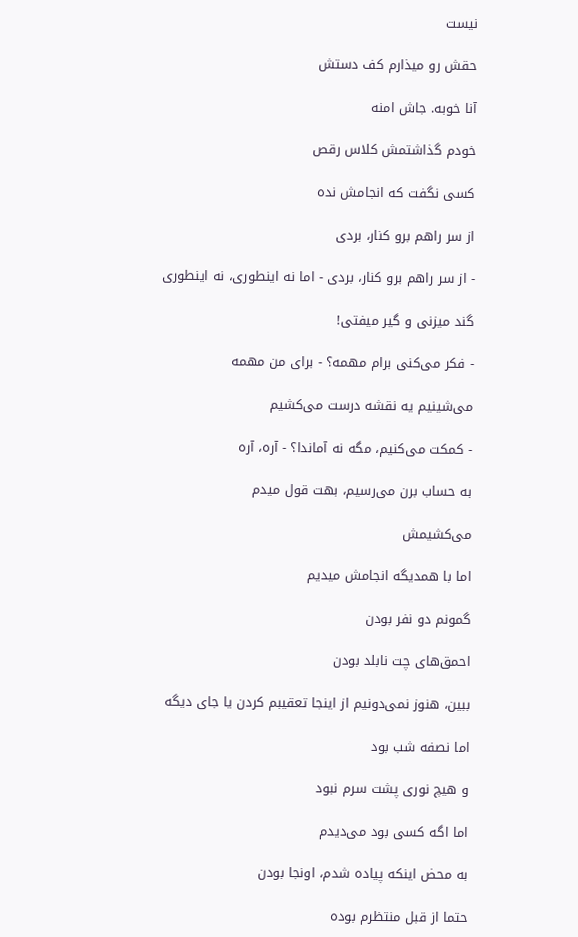نیست

حقش رو میذارم کف دستش

آنا خوبه. جاش امنه

خودم گذاشتمش کلاس رقص

کسی نگفت که انجامش نده

از سر راهم برو کنار، بردی

- از سر راهم برو کنار، بردی - اما نه اینطوری، نه اینطوری

گند میزنی و گیر میفتی!

- فکر می‌کنی برام مهمه؟ - برای من مهمه

می‌شینیم یه نقشه درست می‌کشیم

- کمکت می‌کنیم، مگه نه آماندا؟ - آره، آره

به حساب برن می‌رسیم، بهت قول میدم

می‌کشیمش

اما با همدیگه انجامش میدیم

گمونم دو نفر بودن

احمق‌های چت نابلد بودن

ببین، هنوز نمی‌دونیم از اینجا تعقیبم کردن یا جای دیگه‌

اما نصفه شب بود

و هیچ نوری پشت سرم نبود

اما اگه کسی بود می‌دیدم

به محض اینکه پیاده شدم، اونجا بودن

حتما از قبل منتظرم بوده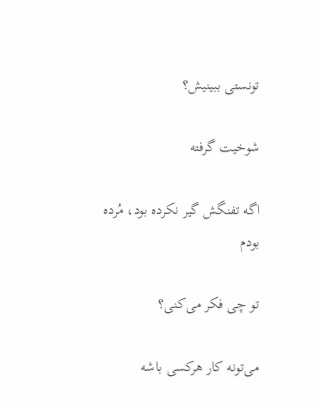تونستی ببینیش؟

شوخیت گرفته

اگه تفنگش گیر نکرده بود، مُرده بودم

تو چی فکر می‌کنی؟

می‌تونه کار هرکسی باشه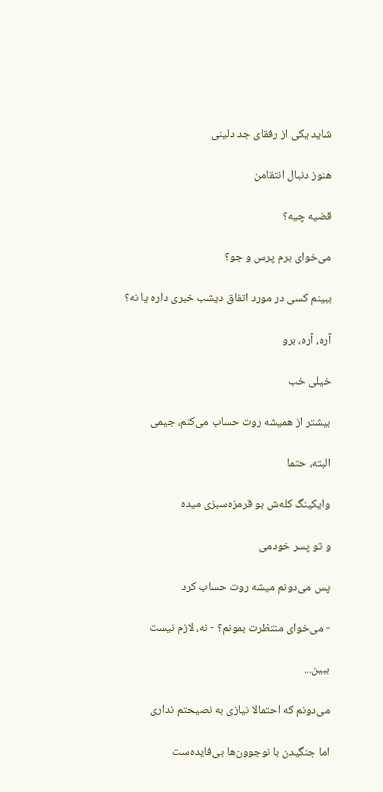شاید یکی از رفقای جد دلینی

هنوز دنبال انتقامن

قضیه چیه؟

می‌خوای برم پرس و جو؟

ببینم کسی در مورد اتفاق دیشب خبری داره یا نه؟

آره، آره، برو

خیلی خب

بیشتر از همیشه روت حساب می‌کنم، جیمی

البته، حتما

وایکینگ کله‌ش بو قرمزه‌سبزی میده

و تو پسر خودمی

پس می‌دونم میشه روت حساب کرد

- می‌خوای منتظرت بمونم؟ - نه، لازم نیست

ببین...

می‌دونم که احتمالا نیازی به نصیحتم نداری

اما جنگیدن با نوجوون‌ها بی‌فایده‌ست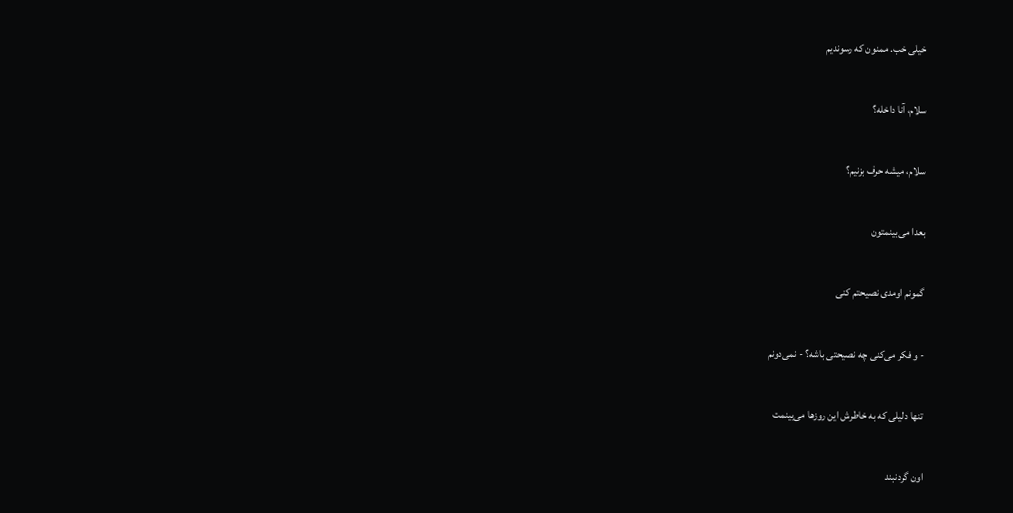خیلی خب. ممنون که رسوندیم

سلام، آنا داخله؟

سلام، میشه حرف بزنیم؟

بعدا می‌بینمتون

گمونم اومدی نصیحتم کنی

- و فکر می‌کنی چه نصیحتی باشه؟ - نمی‌دونم

تنها دلیلی که به خاطرش این‌ روزها می‌بینمت

اون گردنبند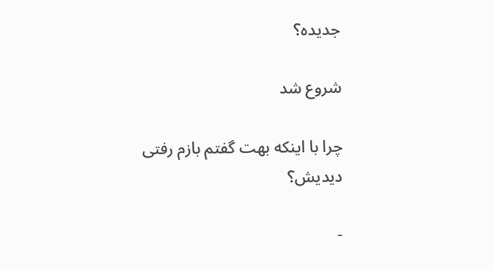جدیده؟

شروع شد

چرا با اینکه بهت گفتم بازم رفتی دیدیش؟

-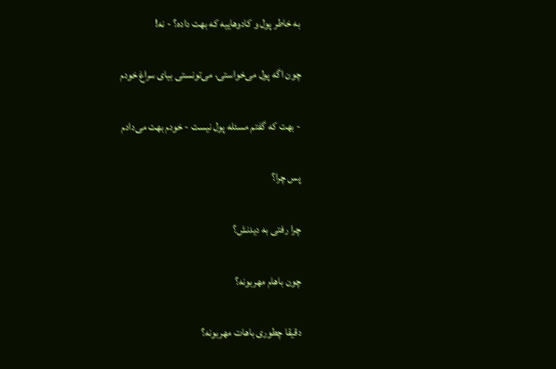به خاطر پول و کادوهاییه که بهت داده؟ - نه!

چون اگه پول می‌خواستی، می‌تونستی بیای سراغ خودم

- بهت که گفتم مسئله پول نیست - خودم بهت می‌دادم

پس چرا؟

چرا رفتی به دیدنش؟

چون باهام مهربونه؟

دقیقا چطوری باهات مهربونه؟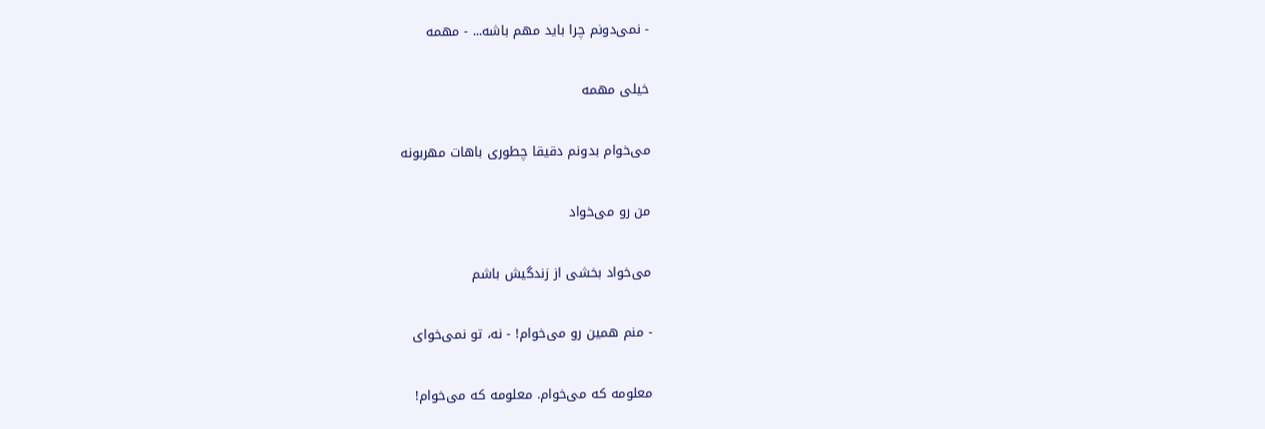- نمی‌دونم چرا باید مهم باشه... - مهمه

خیلی مهمه

می‌خوام بدونم دقیقا چطوری باهات مهربونه

من رو می‌خواد

می‌خواد بخشی از زندگیش باشم

- منم همین رو می‌خوام! - نه، تو نمی‌خوای

معلومه که می‌خوام. معلومه که می‌خوام!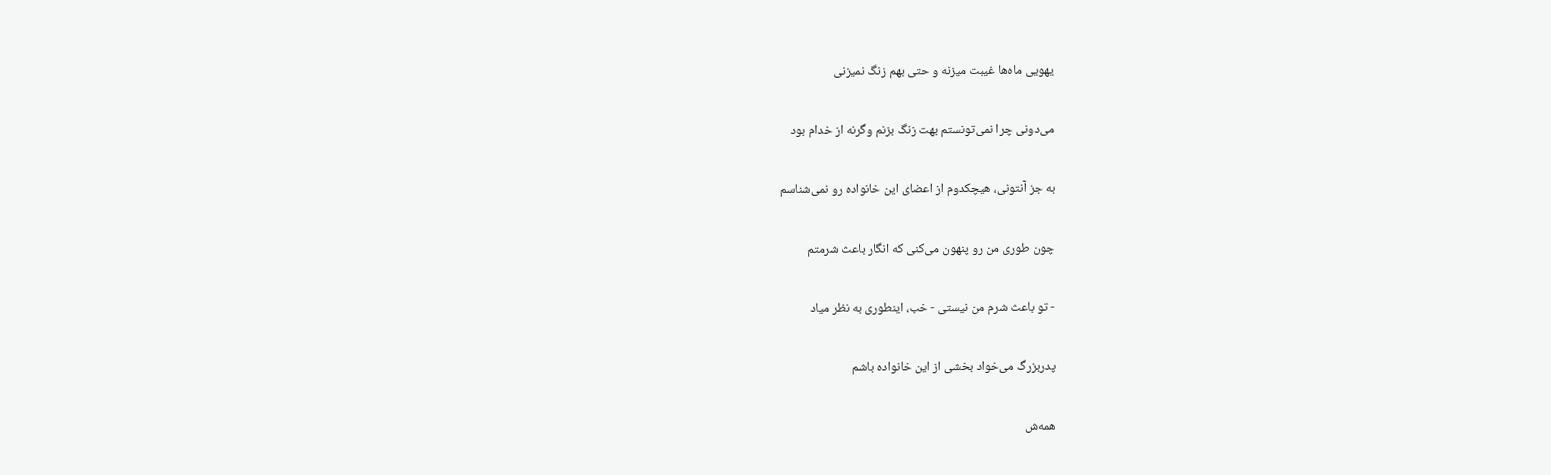یهویی ماه‌ها غیبت میزنه و حتی بهم زنگ نمیزنی

می‌دونی چرا نمی‌تونستم بهت زنگ بزنم وگرنه از خدام بود

به جز آنتونی، هیچکدوم از اعضای این خانواده رو نمی‌شناسم

چون طوری من رو پنهون می‌کنی که انگار باعث شرمتم

- تو باعث شرم من نیستی - خب، اینطوری به نظر میاد

پدربزرگ می‌خواد بخشی از این خانواده باشم

همه‌ش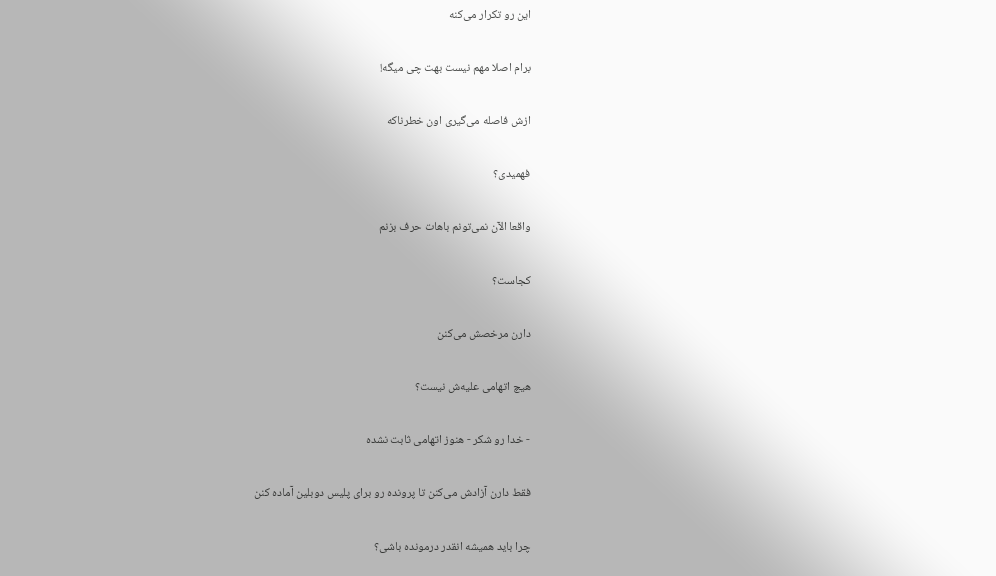این رو تکرار می‌کنه

برام اصلا مهم نیست بهت چی میگه!

ازش فاصله می‌گیری اون خطرناکه

فهمیدی؟

واقعا الآن نمی‌تونم باهات حرف بزنم

کجاست؟

دارن مرخصش می‌کنن

هیچ اتهامی علیه‌ش نیست؟

- خدا رو شکر - هنوز اتهامی ثابت نشده

فقط دارن آزادش می‌کنن تا پرونده رو برای پلیس دوبلین آماده کنن

چرا باید همیشه انقدر درمونده باشی؟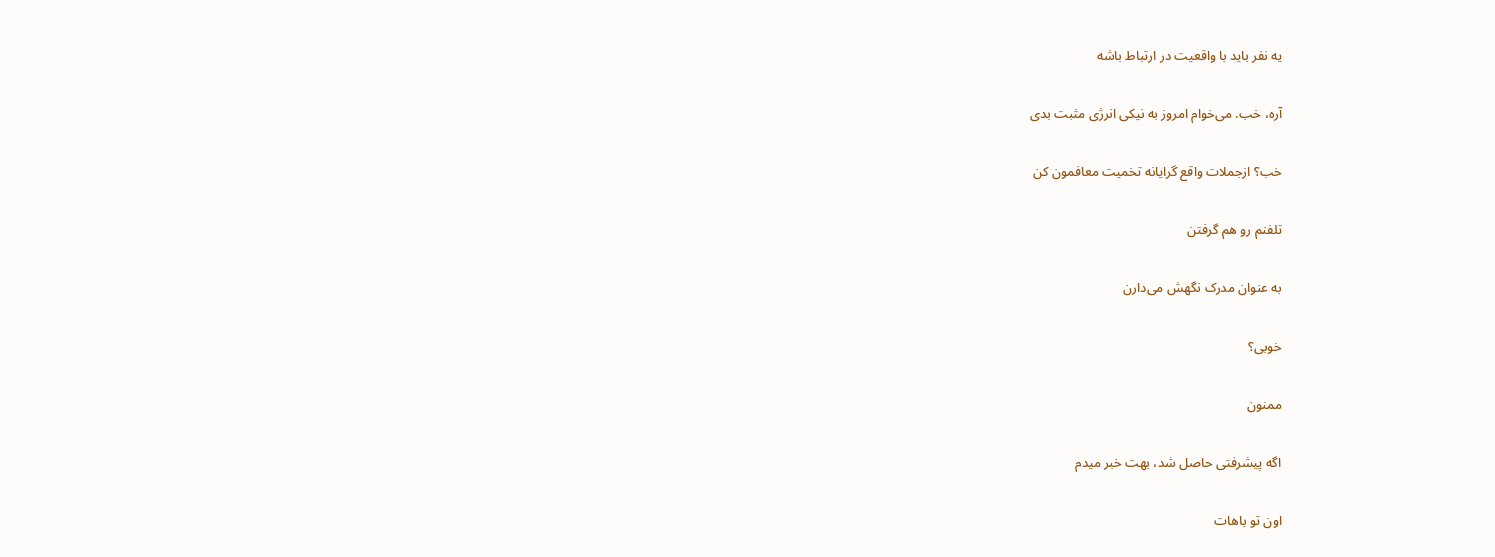یه نفر باید با واقعیت در ارتباط باشه

آره، خب. می‌خوام امروز به نیکی انرژی مثبت بدی

خب؟ ازجملات واقع گرایانه تخمیت معافمون کن

تلفنم رو هم گرفتن

به عنوان مدرک نگهش می‌دارن

خوبی؟

ممنون

اگه پیشرفتی حاصل شد، بهت خبر میدم

اون تو باهات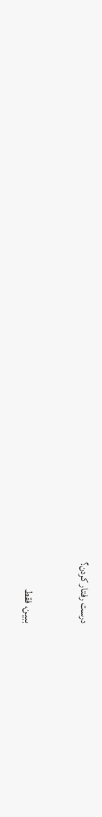درست رفتار کردن؟

ببین، فقط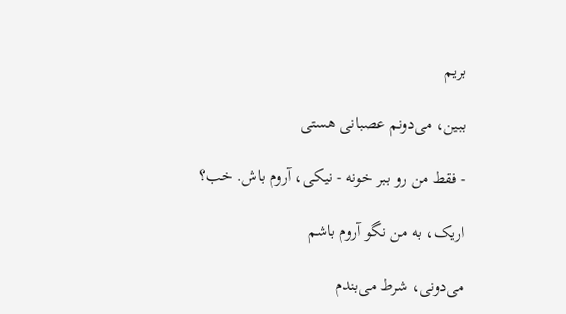بریم

ببین، می‌دونم عصبانی هستی

- فقط من رو ببر خونه - نیکی، آروم باش. خب؟

اریک، به من نگو آروم باشم

می‌دونی، شرط می‌بندم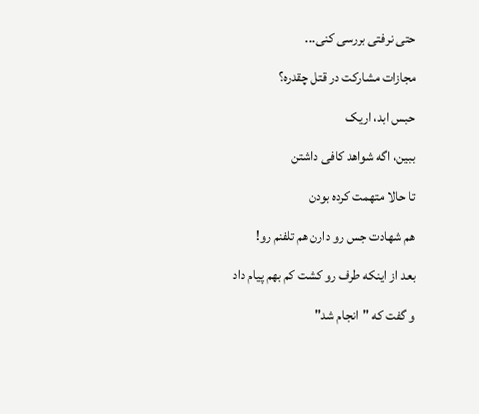حتی نرفتی بررسی کنی...

مجازات مشارکت در قتل چقدره؟

حبس ابد، اریک

ببین، اگه شواهد کافی داشتن

تا حالا متهمت کرده بودن

هم شهادت جس رو دارن هم تلفنم رو!

بعد از اینکه طرف رو کشت کم بهم پیام داد

و گفت که "انجام شد"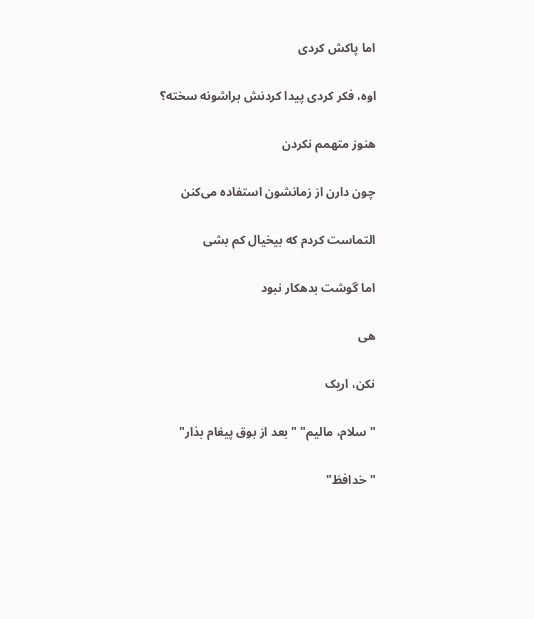اما پاکش کردی

اوه، فکر کردی پیدا کردنش براشونه سخته؟

هنوز متهمم نکردن

چون دارن از زمانشون استفاده می‌کنن

التماست کردم که بیخیال کم بشی

اما گوشت بدهکار نبود

هی

نکن، اریک

"سلام، مالیم" "بعد از بوق پیغام بذار"

"خدافظ"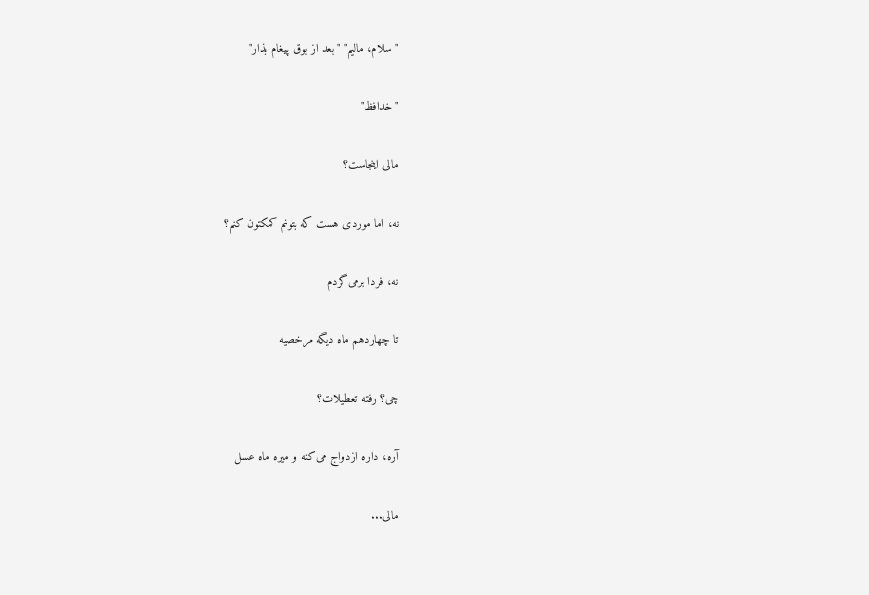"سلام، مالیم" "بعد از بوق پیغام بذار"

"خدافظ"

مالی اینجاست؟

نه، اما موردی هست که بتونم کمکتون کنم؟

نه، فردا برمی‌گردم

تا چهاردهم ماه دیگه مرخصیه

چی؟ رفته تعطیلات؟

آره، داره ازدواج می‌کنه و میره ماه عسل

مالی...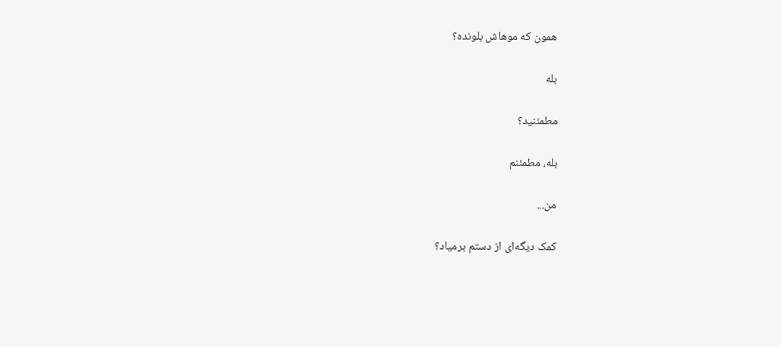همون که موهاش بلونده؟

بله

مطمئنید؟

بله، مطمئنم

من...

کمک دیگه‌ای از دستم برمیاد؟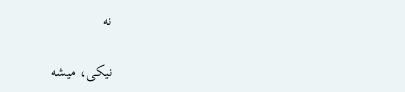نه

نیکی، میشه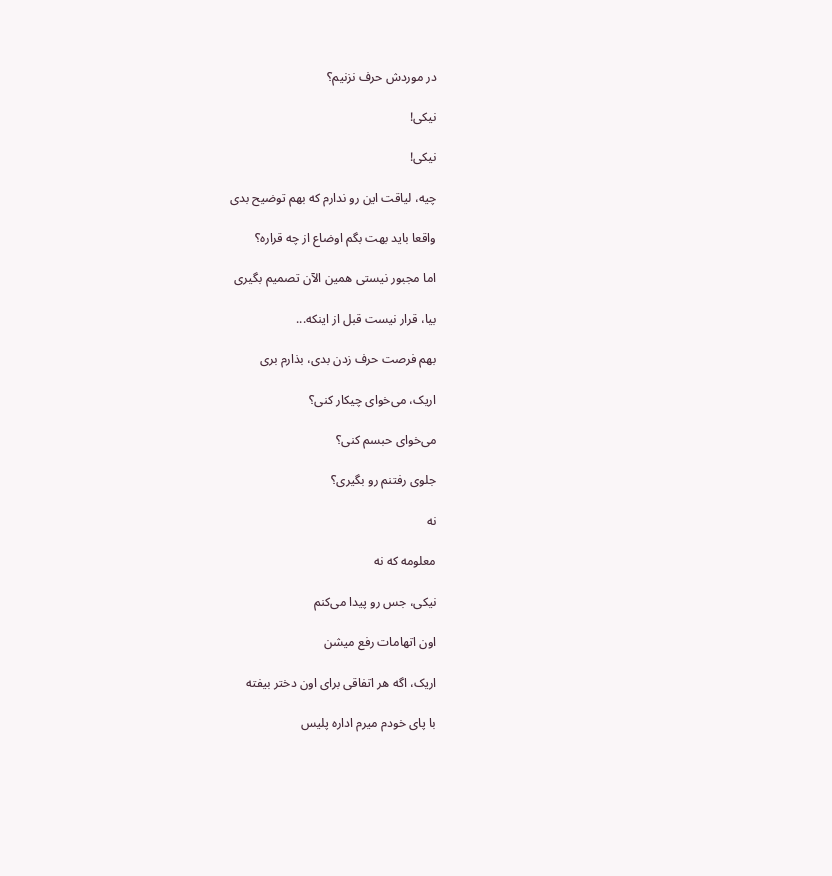در موردش حرف نزنیم؟

نیکی!

نیکی!

چیه، لیاقت این رو ندارم که بهم توضیح بدی

واقعا باید بهت بگم اوضاع از چه قراره؟

اما مجبور نیستی همین الآن تصمیم بگیری

بیا، قرار نیست قبل از اینکه...

بهم فرصت حرف زدن بدی، بذارم بری

اریک، می‌خوای چیکار کنی؟

می‌خوای حبسم کنی؟

جلوی رفتنم رو بگیری؟

نه

معلومه که نه

نیکی، جس رو پیدا می‌کنم

اون اتهامات رفع میشن

اریک، اگه هر اتفاقی برای اون دختر بیفته

با پای خودم میرم اداره پلیس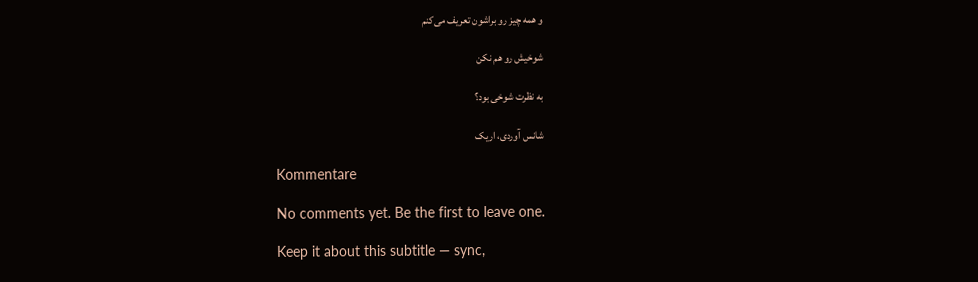و همه چیز رو براشون تعریف می‌کنم

شوخیش رو هم نکن

به نظرت شوخی بود؟

شانس آوردی، اریک

Kommentare

No comments yet. Be the first to leave one.

Keep it about this subtitle — sync,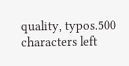quality, typos.500 characters left